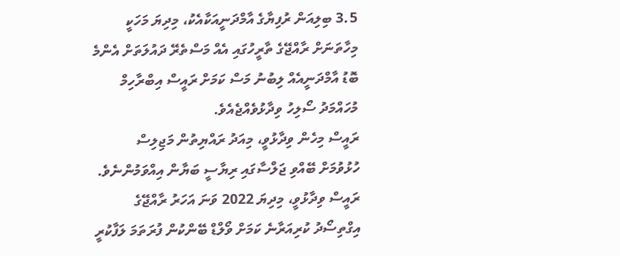3.5 ބިލިއަން ރުފިޔާގެ އާމްދަނީއަކާއެކު، މިދިޔަ މަހަކީ މިހާތަނަށް ރާއްޖޭގެ ތާރީހުގައި އެއް މަސްތެރޭ ދައުލަތަށް އެންމެ ބޮޑު އާމްދަނީއެއް ލިބުނު މަސް ކަމަށް ރައީސް އިބްރާހިމް މުހައްމަދު ސޯލިހު ވިދާޅުވެއްޖެއެވެ.
ރައީސް މިހެން ވިދާޅުވީ، މިއަދު ރައްޔިތުން މަޖިލިސް ހުޅުވުމަށް ބޭއްވި ޖަލްސާގައި ރިޔާސީ ބަޔާން އިއްވަމުންނެވެ.
ރައީސް ވިދާޅުވީ، މިދިޔަ 2022 ވަނަ އަހަރު ރާއްޖޭގެ އިގްތިސޯދު ކުރިއަރާނެ ކަމަށް ވޯލްޑް ބޭންކުން ފުރަތަމަ ލަފާކުރީ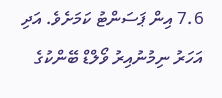7.6 އިން ޕަސަންޓު ކަމަށެވެ. އަދި އަހަރު ނިމުނުއިރު ވޯލްޑް ބޭންކުގެ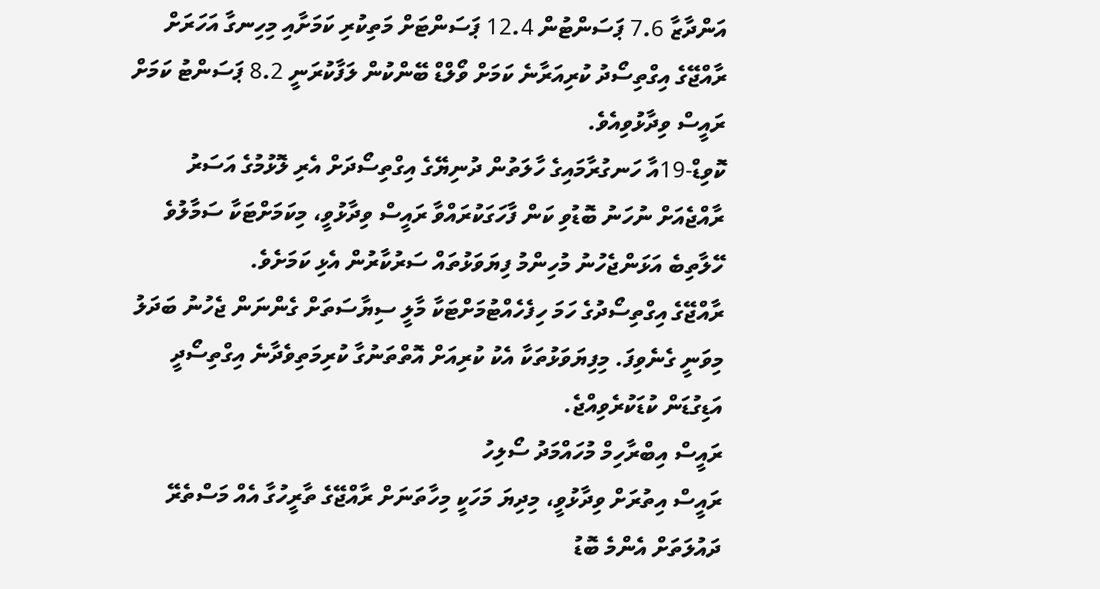އަންދާޒާ 7.6 ޕަސަންޓުން 12.4 ޕަސަންޓަށް މަތިކުރި ކަމަށާއި މިހިނގާ އަހަރަށް ރާއްޖޭގެ އިގްތިސޯދު ކުރިއަރާނެ ކަމަށް ވޯލްޑް ބޭންކުން ލަފާކުރަނީ 8.2 ޕަސަންޓު ކަމަށް ރައީސް ވިދާޅުވިއެވެ.
ކޮވިޑް-19އާ ހަނގުރާމައިގެ ހާލަތުން ދުނިޔޭގެ އިގްތިސޯދަށް އެރި ލޮޅުމުގެ އަސަރު ރާއްޖެއަށް ނުހަނު ބޮޑުވި ކަން ފާހަގަކުރައްވާ ރައީސް ވިދާޅުވީ، މިކަމަށްޓަކާ ސަމާލުވެ ހޭލާތިބެ އަޅަންޖެހުނު މުހިންމު ފިޔަވަޅުތައް ސަރުކާރުން އެޅި ކަމަށެވެ.
ރާއްޖޭގެ އިގްތިސޯދުގެ ހަމަ ހިފެހެއްޓުމަށްޓަކާ މާލީ ސިޔާސަތަށް ގެންނަން ޖެހުނު ބަދަލު މިވަނީ ގެނެވިފަ. މިފިޔަވަޅުތަކާ އެކު ކުރިއަށް އޮތްތަނުގާ ކުރިމަތިވެދާނެ އިގްތިސޯދީ އަޑިގުޑަން ކުޑަކުރެވިއްޖެ.
ރައީސް އިބްރާހިމް މުހައްމަދު ސޯލިހު
ރައީސް އިތުރަށް ވިދާޅުވީ، މިދިޔަ މަހަކީ މިހާތަނަށް ރާއްޖޭގެ ތާރީހުގާ އެއް މަސްތެރޭ ދައުލަތަށް އެންމެ ބޮޑު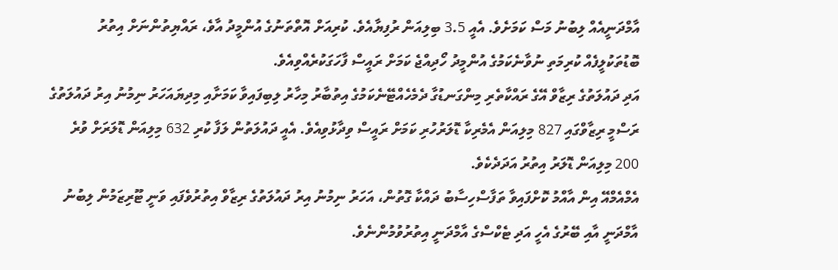އާމްދަނީއެއް ލިބުނު މަސް ކަމަށެވެ. އެއީ 3.5 ބިލިއަން ރުފިޔާއެވެ. ކުރިއަށް އޮތްތަނުގެ އުންމީދު އާވެ، ރައްޔިތުންނަށް އިތުރު ބޮޑުތަކުލީފެއް ކުރިމަތި ނުވާނެކަމުގެ އުންމީދު ހޯދިއްޖެ ކަމަށް ރައީސް ފާހަގަކުރެއްވިއެވެ.
އަދި ދައުލަތުގެ ރިޒާވް އޭގެ ރައްކާތެރި މިންގަނޑުގާ ދެމެހެއްޓޭނެކަމުގެ އިތުބާރު މިހާރު ލިބިފައިވާ ކަމަށާއި މިދިޔައަހަރު ނިމުނު އިރު ދައުލަތުގެ ރަސްމީ ރިޒާވްގައި 827 މިލިއަން އެމެރިކާ ޑޮލަރުހުރި ކަމަށް ރައީސް ވިދާޅުވިއެވެ. އެއީ ދައުލަތުން ލަފާ ކުރި 632 މިލިއަން ޑޮލަރަށް ވުރެ 200 މިލިއަން ޑޮލަރު އިތުރު އަދަދެކެވެ.
އެމްއެމްއޭ އިން އާއްމު ކޮށްފައިވާ ތަފާސްހިސާބު ދައްކާ ގޮތުން، އަހަރު ނިމުނު އިރު ދައުލަތުގެ ރިޒާވް އިތުރުވެފައި ވަނީ ޓޫރިޒަމުން ލިބުނު އާމްދަނީ އާއި ބޭރުގެ އެހީ އަދި ޓެކްސްގެ އާމްދަނީ އިތުރުވުމުންނެވެ.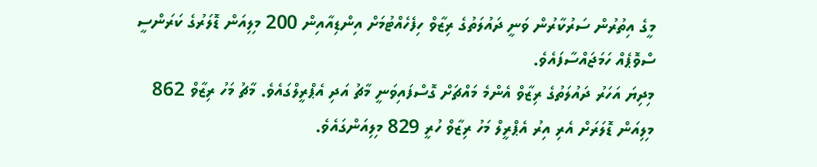މީގެ އިތުރުން ސަރުކާރުން ވަނީ ދައުލަތުގެ ރިޒާވް ހިފެހެއްޓުމަށް އިންޑިއާއިން 200 މިލިއަން ޑޮލަރުގެ ކަރަންސީ ސްވޮޕެއް ހަމަޖައްސާފައެވެ.
މިދިޔަ އަހަރު ދައުލަތުގެ ރިޒާވް އެންމެ މައްޗަށް ގޮސްފައިވަނީ މާޗު އަދި އެޕްރީލްގައެވެ. މާޗު މަހު ރިޒާވް 862 މިލިއަން ޑޮލަރަށް އެރި އިރު އެޕްރީލް މަހު ރިޒާވް ހުރީ 829 މިލިއަންގައެވެ.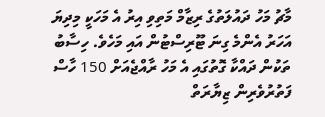މާޗު މަހު ދައުލަތުގެ ރިޒާމް މަތިވި އިރު އެ މަހަކީ މިދިޔަ އަހަރު އެންމެ ގިނަ ޓޫރިސްޓުން އައި މަހެވެ. ހިސާބު ތަކުން ދައްކާ ގޮތުގައި އެ މަހު ރާއްޖެއަށް 150 ހާސް ފަތުރުވެރިން ޒިޔާރަތް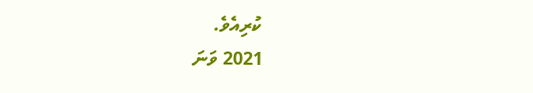ކުރިއެވެ.
2021 ވަނަ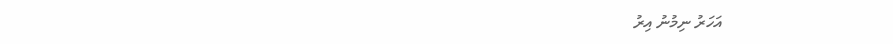އަހަރު ނިމުނު އިރު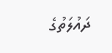ދައުލަތުގެ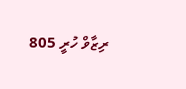ރިޒާވް ހުރީ 805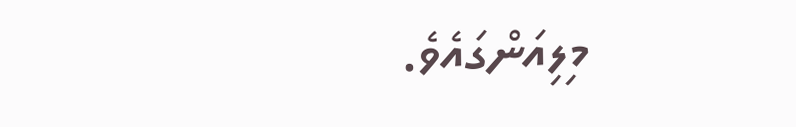މިލިއަންގައެވެ.